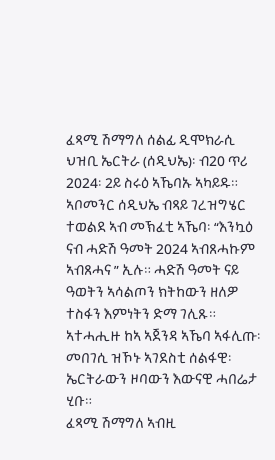ፈጻሚ ሽማግለ ሰልፊ ዲሞክራሲ ህዝቢ ኤርትራ (ሰዲህኤ)፡ ብ20 ጥሪ 2024፡ 2ይ ስሩዕ ኣኼባኡ ኣካይዱ። ኣቦመንር ሰዲህኤ ብጻይ ገረዝግሄር ተወልደ ኣብ መኽፈቲ ኣኼባ፡ “እንኳዕ ናብ ሓድሽ ዓመት 2024 ኣብጸሓኩም ኣብጸሓና ” ኢሉ። ሓድሽ ዓመት ናይ ዓወትን ኣሳልጦን ክትከውን ዘለዎ ተስፋን እምነትን ድማ ገሊጹ። ኣተሓሒዙ ከኣ ኣጀንዳ ኣኼባ ኣፋሊጡ፡ መበገሲ ዝኾኑ ኣገደስቲ ሰልፋዊ፡ ኤርትራውን ዞባውን እውናዊ ሓበሬታ ሂቡ።
ፈጻሚ ሽማግለ ኣብዚ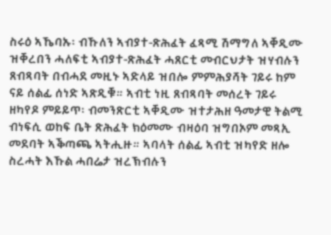ስሩዕ ኣኼባኡ፡ ብኹለን ኣብያተ-ጽሕፈት ፈጻሚ ሽማግለ ኣቐዲሙ ዝቐረበን ሓለፍቲ ኣብያተ-ጽሕፈት ሓጸርቲ መብርህታት ዝሃብሉን ጸብጻባት በብሓደ መዚኑ ኣድላይ ዝበሎ ምምሕያሻት ገይሩ ከም ናይ ሰልፊ ሰነድ ኣጽዲቑ። ኣብቲ ነዚ ጸብጻባት መሰረት ገይሩ ዘካየዶ ምይይጥ፡ ብመንጽርቲ ኣቐዲሙ ዝተታሕዘ ዓመታዊ ትልሚ ብነፍሲ ወከፍ ቤት ጽሕፈት ክዕመሙ ብዛዕባ ዝግበኦም መጻኢ መደባት ኣቕጣጫ ኣትሒዙ። ኣባላት ሰልፊ ኣብቲ ዝካየድ ዘሎ ስረሓት እኹል ሓበሬታ ዝረኽብሉን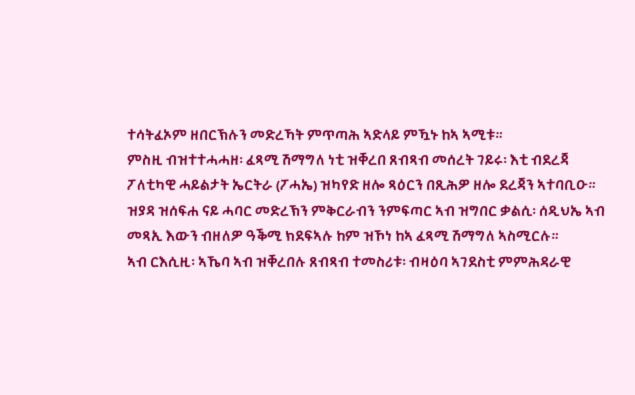ተሳትፈኦም ዘበርኽሉን መድረኻት ምጥጣሕ ኣድላይ ምዃኑ ከኣ ኣሚቱ።
ምስዚ ብዝተተሓሓዘ፡ ፈጻሚ ሽማግለ ነቲ ዝቐረበ ጸብጻብ መሰረት ገይሩ፡ እቲ ብደረጃ ፖለቲካዊ ሓይልታት ኤርትራ (ፖሓኤ) ዝካየድ ዘሎ ጻዕርን በጺሕዎ ዘሎ ደረጃን ኣተባቢዑ። ዝያዳ ዝሰፍሐ ናይ ሓባር መድረኽን ምቅርራብን ንምፍጣር ኣብ ዝግበር ቃልሲ፡ ሰዲህኤ ኣብ መጻኢ እውን ብዘለዎ ዓቕሚ ክደፍኣሉ ከም ዝኾነ ከኣ ፈጻሚ ሽማግለ ኣስሚርሉ።
ኣብ ርእሲዚ፡ ኣኼባ ኣብ ዝቐረበሉ ጸብጻብ ተመስሪቱ፡ ብዛዕባ ኣገደስቲ ምምሕዳራዊ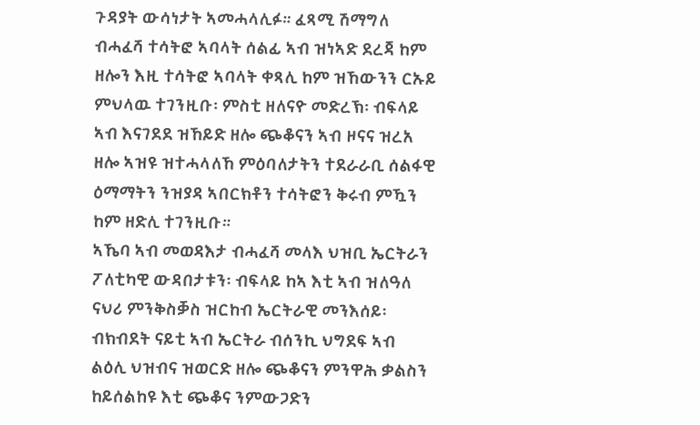ጉዳያት ውሳነታት ኣመሓላሊፉ። ፈጻሚ ሽማግለ ብሓፈሻ ተሳትፎ ኣባላት ሰልፊ ኣብ ዝነኣድ ደረጃ ከም ዘሎን እዚ ተሳትፎ ኣባላት ቀጻሊ ከም ዝኸውንን ርኡይ ምህላዉ ተገንዚቡ፡ ምስቲ ዘለናዮ መድረኽ፡ ብፍላይ ኣብ እናገደደ ዝኸይድ ዘሎ ጭቆናን ኣብ ዞናና ዝረአ ዘሎ ኣዝዩ ዝተሓላለኸ ምዕባለታትን ተደራራቢ ሰልፋዊ ዕማማትን ንዝያዳ ኣበርክቶን ተሳትፎን ቅሩብ ምዃን ከም ዘድሊ ተገንዚቡ።
ኣኼባ ኣብ መወዳእታ ብሓፈሻ መላእ ህዝቢ ኤርትራን ፖለቲካዊ ውዳበታቱን፡ ብፍላይ ከኣ እቲ ኣብ ዝለዓለ ናህሪ ምንቅስቓስ ዝርከብ ኤርትራዊ መንእሰይ፡ ብክብደት ናይቲ ኣብ ኤርትራ ብሰንኪ ህግደፍ ኣብ ልዕሊ ህዝብና ዝወርድ ዘሎ ጭቆናን ምንዋሕ ቃልስን ከይሰልከዩ እቲ ጭቆና ንምውጋድን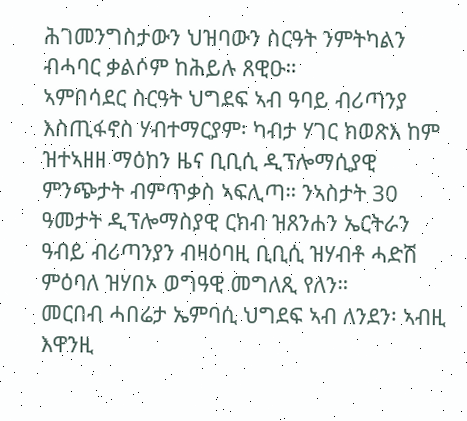ሕገመንግስታውን ህዝባውን ስርዓት ንምትካልን ብሓባር ቃልሶም ከሕይሉ ጸዊዑ።
ኣምበሳደር ስርዓት ህግደፍ ኣብ ዓባይ ብሪጣንያ እስጢፋኖስ ሃብተማርያም፡ ካብታ ሃገር ክወጽእ ከም ዝተኣዘዘ ማዕከን ዜና ቢቢሲ ዲፕሎማሲያዊ ምንጭታት ብምጥቃስ ኣፍሊጣ። ንኣስታት 30 ዓመታት ዲፕሎማስያዊ ርክብ ዝጸንሐን ኤርትራን ዓብይ ብሪጣንያን ብዛዕባዚ ቢቢሲ ዝሃብቶ ሓድሽ ምዕባለ ዝሃበኦ ወግዓዊ መግለጺ የለን።
መርበብ ሓበሬታ ኤምባሲ ህግደፍ ኣብ ለንደን፡ ኣብዚ እዋንዚ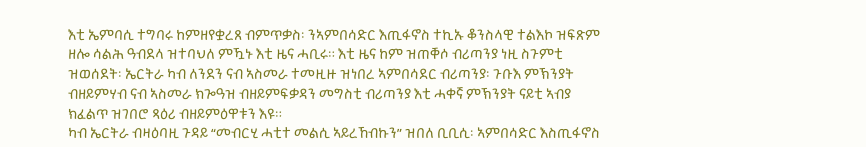እቲ ኤምባሲ ተግባሩ ከምዘየቋረጸ ብምጥቃስ፡ ንኣምበሳድር እጢፋኖስ ተኪኡ ቆንስላዊ ተልእኮ ዝፍጽም ዘሎ ሳልሕ ዓብደላ ዝተባህለ ምዃኑ እቲ ዜና ሓቢሩ። እቲ ዜና ከም ዝጠቐሶ ብሪጣንያ ነዚ ስጉምቲ ዝወሰደት፡ ኤርትራ ካብ ለንደን ናብ ኣስመራ ተመዚዙ ዝነበረ ኣምበሳደር ብሪጣንያ፡ ጉቡእ ምኽንያት ብዘይምሃብ ናብ ኣስመራ ክጐዓዝ ብዘይምፍቃዳን መግስቲ ብሪጣንያ እቲ ሓቀኛ ምኽንያት ናይቲ ኣብያ ክፈልጥ ዝገበሮ ጻዕሪ ብዘይምዕዋቱን እዩ።
ካብ ኤርትራ ብዛዕባዚ ጉዳይ “መብርሂ ሓቲተ መልሲ ኣይረኸብኩን” ዝበለ ቢቢሲ፡ ኣምበሳድር እስጢፋኖስ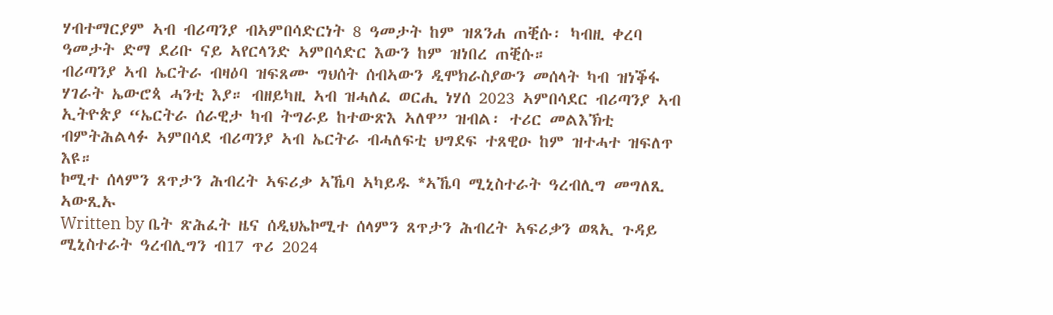ሃብተማርያም ኣብ ብሪጣንያ ብኣምበሳድርነት 8 ዓመታት ከም ዝጸንሐ ጠቒሱ፡ ካብዚ ቀረባ ዓመታት ድማ ደሪቡ ናይ ኣየርላንድ ኣምበሳድር እውን ከም ዝነበረ ጠቒሱ።
ብሪጣንያ ኣብ ኤርትራ ብዛዕባ ዝፍጸሙ ግህሰት ሰብኣውን ዲሞክራስያውን መሰላት ካብ ዝነቕፋ ሃገራት ኤውሮጳ ሓንቲ እያ። ብዘይካዚ ኣብ ዝሓለፈ ወርሒ ነሃሰ 2023 ኣምበሳደር ብሪጣንያ ኣብ ኢትዮጵያ “ኤርትራ ሰራዊታ ካብ ትግራይ ከተውጽእ ኣለዋ” ዝብል፡ ተሪር መልእኽቲ ብምትሕልላፉ ኣምበሳደ ብሪጣንያ ኣብ ኤርትራ ብሓለፍቲ ህግደፍ ተጸዊዑ ከም ዝተሓተ ዝፍለጥ እዩ።
ኮሚተ ሰላምን ጸጥታን ሕብረት ኣፍሪቃ ኣኼባ ኣካይዱ *ኣኼባ ሚኒስተራት ዓረብሊግ መግለጺ ኣውጺኡ
Written by ቤት ጽሕፈት ዜና ሰዲህኤኮሚተ ሰላምን ጸጥታን ሕብረት ኣፍሪቃን ወጻኢ ጉዳይ ሚኒስተራት ዓረብሊግን ብ17 ጥሪ 2024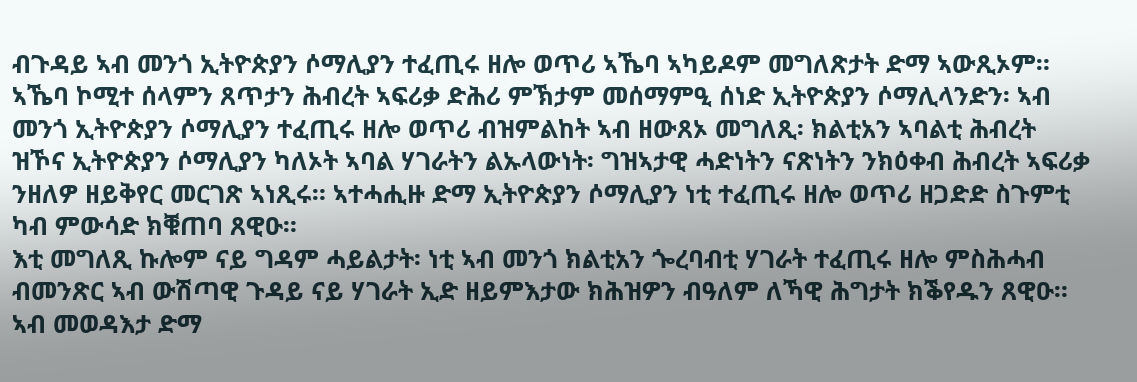ብጉዳይ ኣብ መንጎ ኢትዮጵያን ሶማሊያን ተፈጢሩ ዘሎ ወጥሪ ኣኼባ ኣካይዶም መግለጽታት ድማ ኣውጺኦም።
ኣኼባ ኮሚተ ሰላምን ጸጥታን ሕብረት ኣፍሪቃ ድሕሪ ምኽታም መሰማምዒ ሰነድ ኢትዮጵያን ሶማሊላንድን፡ ኣብ መንጎ ኢትዮጵያን ሶማሊያን ተፈጢሩ ዘሎ ወጥሪ ብዝምልከት ኣብ ዘውጸኦ መግለጺ፡ ክልቲአን ኣባልቲ ሕብረት ዝኾና ኢትዮጵያን ሶማሊያን ካለኦት ኣባል ሃገራትን ልኡላውነት፡ ግዝኣታዊ ሓድነትን ናጽነትን ንክዕቀብ ሕብረት ኣፍሪቃ ንዘለዎ ዘይቅየር መርገጽ ኣነጺሩ። ኣተሓሒዙ ድማ ኢትዮጵያን ሶማሊያን ነቲ ተፈጢሩ ዘሎ ወጥሪ ዘጋድድ ስጉምቲ ካብ ምውሳድ ክቑጠባ ጸዊዑ።
እቲ መግለጺ ኩሎም ናይ ግዳም ሓይልታት፡ ነቲ ኣብ መንጎ ክልቲአን ጐረባብቲ ሃገራት ተፈጢሩ ዘሎ ምስሕሓብ ብመንጽር ኣብ ውሽጣዊ ጉዳይ ናይ ሃገራት ኢድ ዘይምእታው ክሕዝዎን ብዓለም ለኻዊ ሕግታት ክቕየዱን ጸዊዑ።
ኣብ መወዳእታ ድማ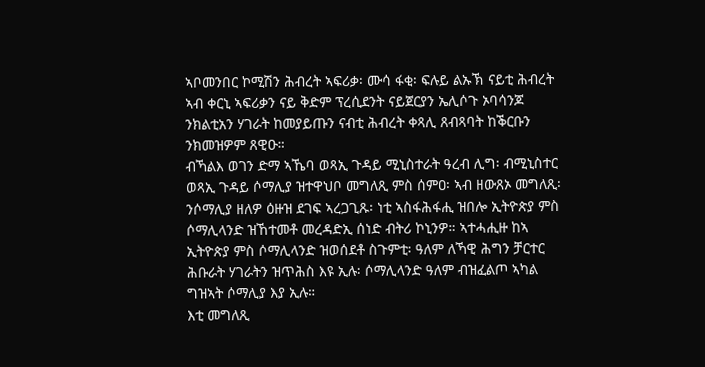ኣቦመንበር ኮሚሽን ሕብረት ኣፍሪቃ፡ ሙሳ ፋቂ፡ ፍሉይ ልኡኽ ናይቲ ሕብረት ኣብ ቀርኒ ኣፍሪቃን ናይ ቅድም ፕረሲደንት ናይጀርያን ኤሊሶጉ ኦባሳንጆ ንክልቲአን ሃገራት ከመያይጡን ናብቲ ሕብረት ቀጻሊ ጸብጻባት ከቕርቡን ንክመዝዎም ጸዊዑ።
ብኻልእ ወገን ድማ ኣኼባ ወጻኢ ጉዳይ ሚኒስተራት ዓረብ ሊግ፡ ብሚኒስተር ወጻኢ ጉዳይ ሶማሊያ ዝተዋህቦ መግለጺ ምስ ሰምዐ፡ ኣብ ዘውጸኦ መግለጺ፡ ንሶማሊያ ዘለዎ ዕዙዝ ደገፍ ኣረጋጊጹ፡ ነቲ ኣስፋሕፋሒ ዝበሎ ኢትዮጵያ ምስ ሶማሊላንድ ዝኸተመቶ መረዳድኢ ሰነድ ብትሪ ኮኒንዎ። ኣተሓሒዙ ከኣ ኢትዮጵያ ምስ ሶማሊላንድ ዝወሰደቶ ስጉምቲ፡ ዓለም ለኻዊ ሕግን ቻርተር ሕቡራት ሃገራትን ዝጥሕስ እዩ ኢሉ፡ ሶማሊላንድ ዓለም ብዝፈልጦ ኣካል ግዝኣት ሶማሊያ እያ ኢሉ።
እቲ መግለጺ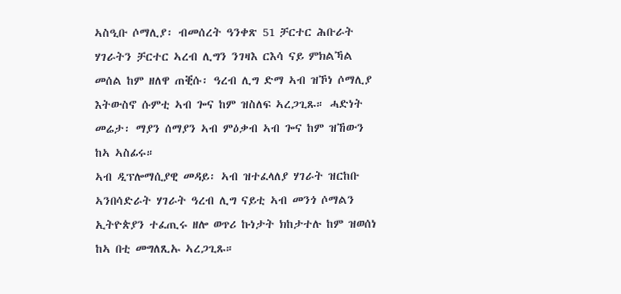ኣስዒቡ ሶማሊያ፡ ብመሰረት ዓንቀጽ 51 ቻርተር ሕቡራት ሃገራትን ቻርተር ኣረብ ሊግን ንገዛእ ርእሳ ናይ ምክልኻል መሰል ከም ዘለዋ ጠቒሱ፡ ዓረብ ሊግ ድማ ኣብ ዝኾነ ሶማሊያ እትውስኖ ሱምቲ ኣብ ጐና ከም ዝስለፍ ኣረጋጊጹ። ሓድነት መሬታ፡ ማያን ሰማያን ኣብ ምዕቃብ ኣብ ጐና ከም ዝኸውን ከኣ ኣስፊሩ።
ኣብ ዲፕሎማሲያዊ መዳይ፡ ኣብ ዝተፈላለያ ሃገራት ዝርከቡ ኣንበሳድራት ሃገራት ዓረብ ሊግ ናይቲ ኣብ መንጎ ሶማልን ኢትዮጵያን ተፈጢሩ ዘሎ ወጥሪ ኩነታት ክከታተሉ ከም ዝወሰነ ከኣ በቲ መግለጺኡ ኣረጋጊጹ።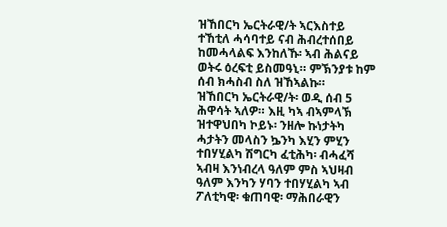ዝኸበርካ ኤርትራዊ/ት ኣርእስተይ ተኸቲለ ሓሳባተይ ናብ ሕብረተሰበይ ከመሓላልፍ እንከለኹ፡ ኣብ ሕልናይ ወትሩ ዕረፍቲ ይስመዓኒ። ምኽንያቱ ከም ሰብ ክሓስብ ስለ ዝኸኣልኩ።
ዝኸበርካ ኤርትራዊ/ት፡ ወዲ ሰብ 5 ሕዋሳት ኣለዎ። እዚ ካኣ ብኣምላኽ ዝተዋህበካ ኮይኑ፡ ንዘሎ ኩነታትካ ሓታትን መላስን ኴንካ እሂን ምሂን ተበሃሂልካ ሽግርካ ፈቲሕካ፡ ብሓፈሻ ኣብዛ እንነብረላ ዓለም ምስ ኣህዛብ ዓለም እንካን ሃባን ተበሃሂልካ ኣብ ፖለቲካዊ፡ ቁጠባዊ፡ ማሕበራዊን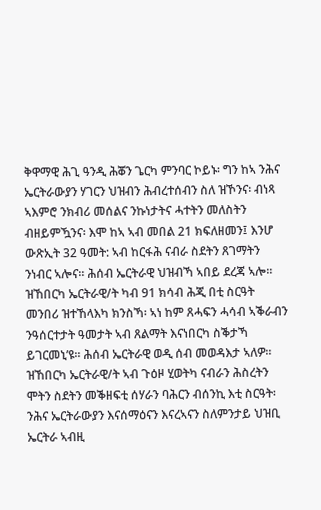ቅዋማዊ ሕጊ ዓንዲ ሕቖን ጌርካ ምንባር ኮይኑ፡ ግን ከኣ ንሕና ኤርትራውያን ሃገርን ህዝብን ሕብረተሰብን ስለ ዝኾንና፡ ብነጻ ኣእምሮ ንክብሪ መሰልና ንኩነታትና ሓተትን መለስትን ብዘይምዃንና፡ እሞ ከኣ ኣብ መበል 21 ክፍለዘመን፤ እንሆ ውጽኢት 32 ዓመት: ኣብ ከርፋሕ ናብራ ስደትን ጸገማትን ንነብር ኣሎና። ሕሰብ ኤርትራዊ ህዝብኻ ኣበይ ደረጃ ኣሎ።
ዝኸበርካ ኤርትራዊ/ት ካብ 91 ክሳብ ሕጂ በቲ ስርዓት መንበሪ ዝተኸላእካ ክንስኻ፡ ኣነ ከም ጸሓፍን ሓሳብ ኣቕራብን ንዓሰርተታት ዓመታት ኣብ ጸልማት እናነበርካ ስቕታኻ ይገርመኒ’ዩ። ሕሰብ ኤርትራዊ ወዲ ሰብ መወዳእታ ኣለዎ። ዝኸበርካ ኤርትራዊ/ት ኣብ ጉዕዞ ሂወትካ ናብራን ሕስረትን ሞትን ስደትን መቕዘፍቲ ሰሃራን ባሕርን ብሰንኪ እቲ ስርዓት፡ ንሕና ኤርትራውያን እናሰማዕናን እናረኣናን ስለምንታይ ህዝቢ ኤርትራ ኣብዚ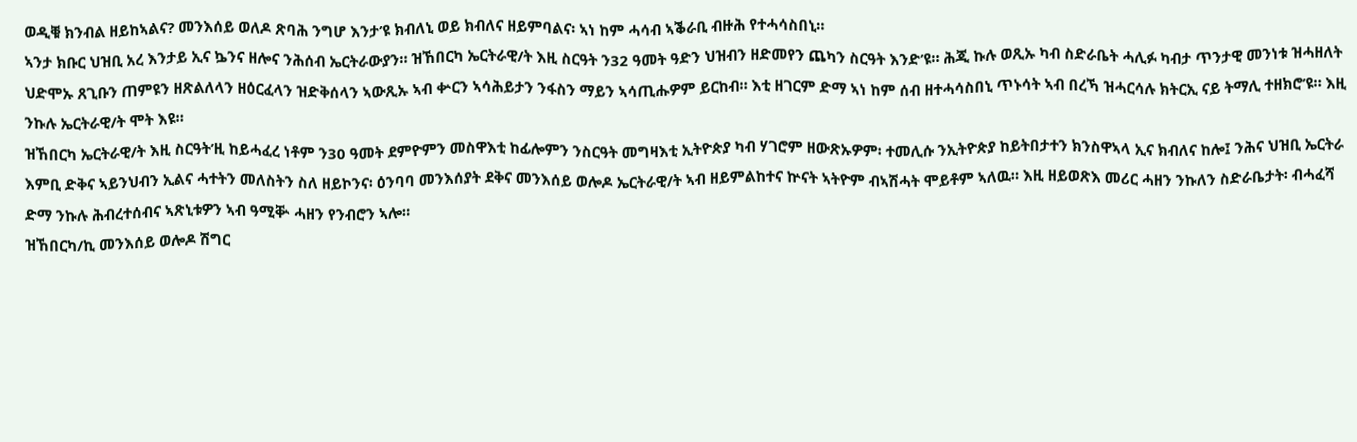ወዲቑ ክንብል ዘይከኣልና? መንእሰይ ወለዶ ጽባሕ ንግሆ እንታ’ዩ ክብለኒ ወይ ክብለና ዘይምባልና፡ ኣነ ከም ሓሳብ ኣቕራቢ ብዙሕ የተሓሳስበኒ።
ኣንታ ክቡር ህዝቢ አረ እንታይ ኢና ኴንና ዘሎና ንሕሰብ ኤርትራውያን። ዝኸበርካ ኤርትራዊ/ት እዚ ስርዓት ን32 ዓመት ዓድን ህዝብን ዘድመየን ጨካን ስርዓት እንድ’ዩ። ሕጂ ኩሉ ወጺኡ ካብ ስድራቤት ሓሊፉ ካብታ ጥንታዊ መንነቱ ዝሓዘለት ህድሞኡ ጸጊቡን ጠምዩን ዘጽልለላን ዘዕርፈላን ዝድቅሰላን ኣውጺኡ ኣብ ቍርን ኣሳሕይታን ንፋስን ማይን ኣሳጢሑዎም ይርከብ። እቲ ዘገርም ድማ ኣነ ከም ሰብ ዘተሓሳስበኒ ጥኑሳት ኣብ በረኻ ዝሓርሳሉ ክትርኢ ናይ ትማሊ ተዘክሮ’ዩ። እዚ ንኩሉ ኤርትራዊ/ት ሞት እዩ።
ዝኸበርካ ኤርትራዊ/ት እዚ ስርዓት’ዚ ከይሓፈረ ነቶም ን30 ዓመት ደምዮምን መስዋእቲ ከፊሎምን ንስርዓት መግዛእቲ ኢትዮጵያ ካብ ሃገሮም ዘውጽኡዎም፡ ተመሊሱ ንኢትዮጵያ ከይትበታተን ክንስዋኣላ ኢና ክብለና ከሎ፤ ንሕና ህዝቢ ኤርትራ እምቢ ድቅና ኣይንህብን ኢልና ሓተትን መለስትን ስለ ዘይኮንና፡ ዕንባባ መንእሰያት ደቅና መንእሰይ ወሎዶ ኤርትራዊ/ት ኣብ ዘይምልከተና ኵናት ኣትዮም ብኣሽሓት ሞይቶም ኣለዉ። እዚ ዘይወጽእ መሪር ሓዘን ንኩለን ስድራቤታት፡ ብሓፈሻ ድማ ንኩሉ ሕብረተሰብና ኣጽኒቱዎን ኣብ ዓሚቝ ሓዘን የንብሮን ኣሎ።
ዝኸበርካ/ኪ መንእሰይ ወሎዶ ሽግር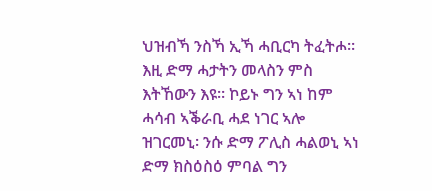ህዝብኻ ንስኻ ኢኻ ሓቢርካ ትፈትሖ። እዚ ድማ ሓታትን መላስን ምስ እትኸውን እዩ። ኮይኑ ግን ኣነ ከም ሓሳብ ኣቕራቢ ሓደ ነገር ኣሎ ዝገርመኒ፡ ንሱ ድማ ፖሊስ ሓልወኒ ኣነ ድማ ክስዕስዕ ምባል ግን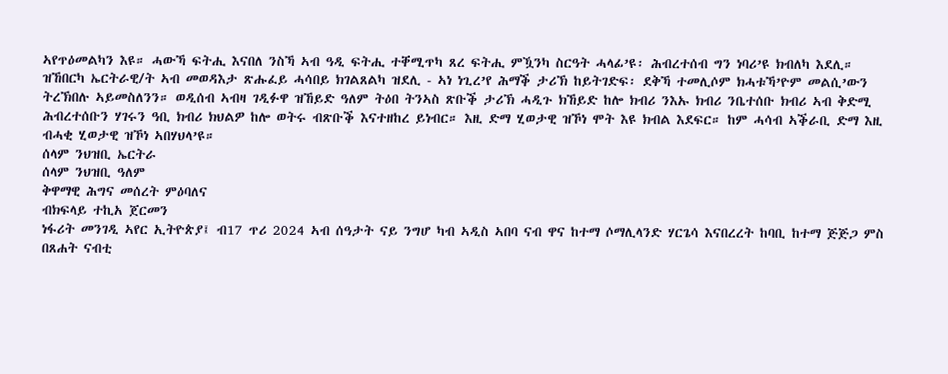ኣየጥዕመልካን እዩ። ሓውኻ ፍትሒ እናበለ ንስኻ ኣብ ዓዲ ፍትሒ ተቐሚጥካ ጸረ ፍትሒ ምዃንካ ስርዓት ሓላፊ’ዩ፡ ሕብረተሰብ ግን ነባሪ’ዩ ክብለካ እደሊ።
ዝኸበርካ ኤርትራዊ/ት ኣብ መወዳእታ ጽሑፈይ ሓሳበይ ክገልጸልካ ዝደሊ - ኣነ ነጊረ’የ ሕማቕ ታሪኽ ከይትገድፍ፡ ደቅኻ ተመሊሶም ክሓቱኻ’ዮም መልሲ’ውን ትረኽበሉ ኣይመስለንን። ወዲሰብ ኣብዛ ገዲፉዋ ዝኸይድ ዓለም ትዕበ ትንኣስ ጽቡቕ ታሪኽ ሓዲጉ ክኸይድ ከሎ ክብሪ ንእኡ ክብሪ ንቤተሰቡ ክብሪ ኣብ ቅድሚ ሕብረተሰቡን ሃገሩን ዓቢ ክብሪ ክህልዎ ከሎ ወትሩ ብጽቡቕ እናተዘከረ ይነብር። እዚ ድማ ሂወታዊ ዝኾነ ሞት እዩ ክብል እደፍር። ከም ሓሳብ ኣቕራቢ ድማ እዚ ብሓቂ ሂወታዊ ዝኾነ ኣበሃህላ’ዩ።
ሰላም ንህዝቢ ኤርትራ
ሰላም ንህዝቢ ዓለም
ቅዋማዊ ሕግና መሰረት ምዕባለና
ብክፍላይ ተኪአ ጀርመን
ነፋሪት መንገዲ ኣየር ኢትዮጵያ፤ ብ17 ጥሪ 2024 ኣብ ሰዓታት ናይ ንግሆ ካብ ኣዲስ ኣበባ ናብ ዋና ከተማ ሶማሊላንድ ሃርጌሳ እናበረረት ከባቢ ከተማ ጅጅጋ ምስ በጸሐት ናብቲ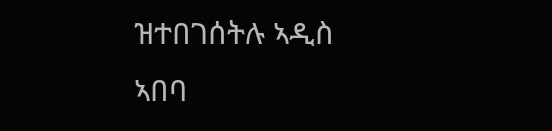ዝተበገሰትሉ ኣዲስ ኣበባ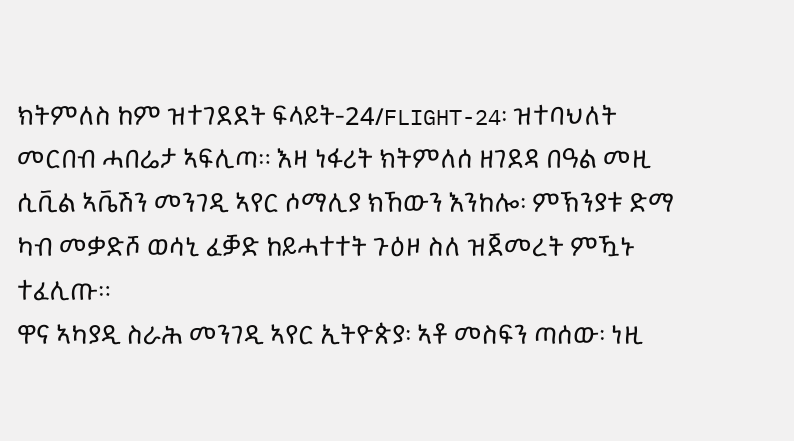ክትምለስ ከም ዝተገደደት ፍላይት-24/FLIGHT-24፡ ዝተባህለት መርበብ ሓበሬታ ኣፍሊጣ። እዛ ነፋሪት ክትምለሰ ዘገደዳ በዓል መዚ ሲቪል ኣቬሽን መንገዲ ኣየር ሶማሊያ ክኸውን እንከሎ፡ ምኽንያቱ ድማ ካብ መቃድሾ ወሳኒ ፈቓድ ከይሓተተት ጉዕዞ ስለ ዝጀመረት ምዃኑ ተፈሊጡ።
ዋና ኣካያዲ ስራሕ መንገዲ ኣየር ኢትዮጵያ፡ ኣቶ መስፍን ጣሰው፡ ነዚ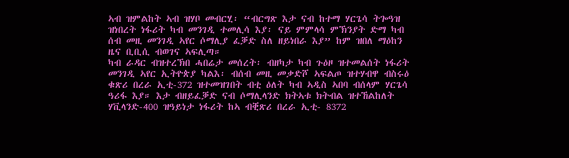ኣብ ዝምልከት ኣብ ዝሃቦ መብርሂ፡ “ብርግጽ እታ ናብ ከተማ ሃርጌሳ ትጐዓዝ ዝነበረት ነፋሪት ካብ መንገዲ ተመሊሳ እያ፡ ናይ ምምላሳ ምኽንያት ድማ ካብ ሰብ መዚ መንገዲ ኣየር ሶማሊያ ፈቓድ ስለ ዘይነበራ እያ” ከም ዝበለ ማዕከን ዜና ቢቢሲ ብወገና ኣፍሊጣ።
ካብ ራዳር ብዝተረኽበ ሓበሬታ መሰረት፡ ብዘካታ ካብ ጉዕዞ ዝተመልሰት ነፋሪት መንገዲ ኣየር ኢትዮጵያ ካልእ፡ ብሰብ መዚ መቃድሾ ኣፍልጦ ዝተሃብዋ ብስሩዕ ቁጽሪ በረራ ኢቲ-372 ዝተመዝገበት ብቲ ዕለት ካብ ኣዲስ ኣበባ ብሰላም ሃርጌሳ ዓሪፋ እያ። እታ ብዘይፈቓድ ናብ ሶማሊላንድ ክትኣቱ ክትብል ዝተኸልከለት ሃቪላንድ-400 ዝዓይነታ ነፋሪት ከኣ ብቒጽሪ በረራ ኢቲ- 8372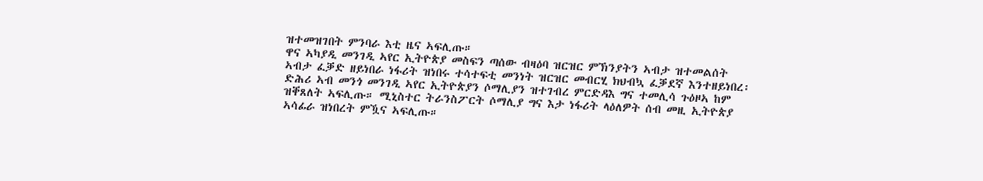ዝተመዝገበት ምንባራ እቲ ዜና ኣፍሊጡ።
ዋና ኣካያዲ መንገዲ ኣየር ኢትዮጵያ መስፍን ጣሰው ብዛዕባ ዝርዝር ምኽንያትን ኣብታ ዝተመልሰት ኣብታ ፈቓድ ዘይነበራ ነፋሪት ዝነበሩ ተሳተፍቲ መንነት ዝርዝር መብርሂ ክህብኳ ፈቓደኛ እንተዘይነበረ፡ ድሕሪ ኣብ መንጎ መንገዲ ኣየር ኢትዮጵያን ሶማሊያን ዝተገብረ ምርድዳእ ግና ተመሊሳ ጉዕዞኣ ከም ዝቐጸለት ኣፍሊጡ። ሚኒስተር ትራንስፖርት ሶማሊያ ግና እታ ነፋሪት ላዕለዎት ሰብ መዚ ኢትዮጵያ ኣሳፊራ ዝነበረት ምዃና ኣፍሊጡ።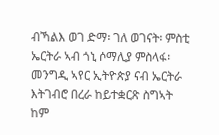ብኻልእ ወገ ድማ፡ ገለ ወገናት፡ ምስቲ ኤርትራ ኣብ ጎኒ ሶማሊያ ምስላፋ፡ መንግዲ ኣየር ኢትዮጵያ ናብ ኤርትራ እትገብሮ በረራ ከይተቋርጽ ስግኣት ከም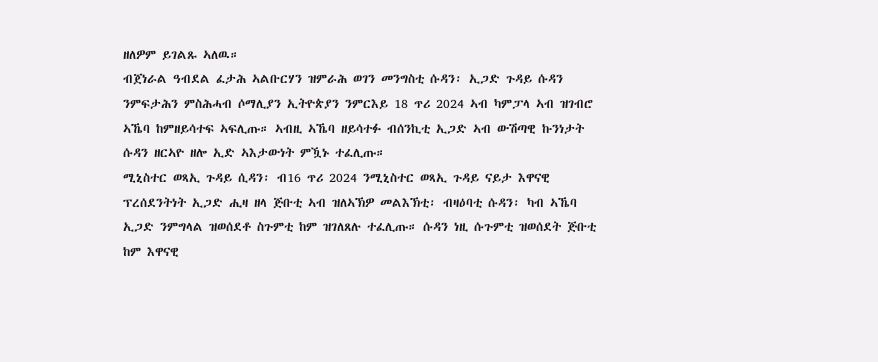ዘለዎም ይገልጹ ኣለዉ።
ብጀነራል ዓብደል ፈታሕ ኣልቡርሃን ዝምራሕ ወገን መንግስቲ ሱዳን፡ ኢጋድ ጉዳይ ሱዳን ንምፍታሕን ምስሕሓብ ሶማሊያን ኢትዮጵያን ንምርእይ 18 ጥሪ 2024 ኣብ ካምፓላ ኣብ ዝገብሮ ኣኼባ ከምዘይሳተፍ ኣፍሊጡ። ኣብዚ ኣኼባ ዘይሳተፉ ብሰንኪቲ ኢጋድ ኣብ ውሽጣዊ ኩንነታት ሱዳን ዘርኣዮ ዘሎ ኢድ ኣእታውነት ምዃኑ ተፈሊጡ።
ሚኒስተር ወጻኢ ጉዳይ ሲዳን፡ ብ16 ጥሪ 2024 ንሚኒስተር ወጻኢ ጉዳይ ናይታ እዋናዊ ፕረሰደንትነት ኢጋድ ሒዛ ዘላ ጅቡቲ ኣብ ዝለኣኽዎ መልእኽቲ፡ ብዛዕባቲ ሱዳን፡ ካብ ኣኼባ ኢጋድ ንምግላል ዝወሰደቶ ስጉምቲ ከም ዝገለጸሉ ተፈሊጡ። ሱዳን ነዚ ሱጉምቲ ዝወሰደት ጅቡቲ ከም እዋናዊ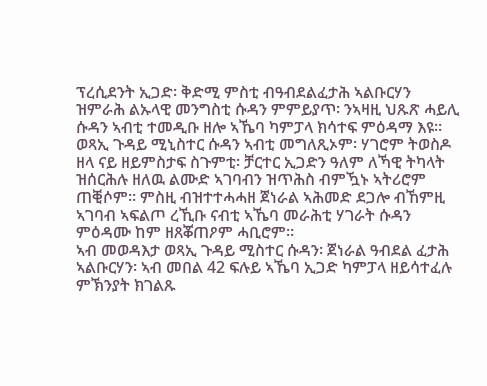ፕረሲደንት ኢጋድ፡ ቅድሚ ምስቲ ብዓብደልፈታሕ ኣልቡርሃን ዝምራሕ ልኡላዊ መንግስቲ ሱዳን ምምይያጥ፡ ንኣዛዚ ህጹጽ ሓይሊ ሱዳን ኣብቲ ተመዲቡ ዘሎ ኣኼባ ካምፓላ ክሳተፍ ምዕዳማ እዩ።
ወጻኢ ጉዳይ ሚኒስተር ሱዳን ኣብቲ መግለጺኦም፡ ሃገሮም ትወስዶ ዘላ ናይ ዘይምስታፍ ስጉምቲ፡ ቻርተር ኢጋድን ዓለም ለኻዊ ትካላት ዝሰርሕሉ ዘለዉ ልሙድ ኣገባብን ዝጥሕስ ብምዃኑ ኣትሪሮም ጠቒሶም። ምስዚ ብዝተተሓሓዘ ጀነራል ኣሕመድ ደጋሎ ብኸምዚ ኣገባብ ኣፍልጦ ረኺቡ ናብቲ ኣኼባ መራሕቲ ሃገራት ሱዳን ምዕዳሙ ከም ዘጸቖጠዖም ሓቢሮም።
ኣብ መወዳእታ ወጻኢ ጉዳይ ሚስተር ሱዳን፡ ጀነራል ዓብደል ፈታሕ ኣልቡርሃን፡ ኣብ መበል 42 ፍሉይ ኣኼባ ኢጋድ ካምፓላ ዘይሳተፈሉ ምኽንያት ክገልጹ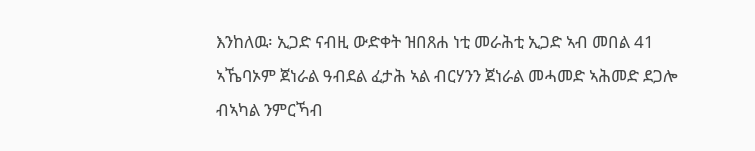እንከለዉ፡ ኢጋድ ናብዚ ውድቀት ዝበጸሐ ነቲ መራሕቲ ኢጋድ ኣብ መበል 41 ኣኼባኦም ጀነራል ዓብደል ፈታሕ ኣል ብርሃንን ጀነራል መሓመድ ኣሕመድ ደጋሎ ብኣካል ንምርኻብ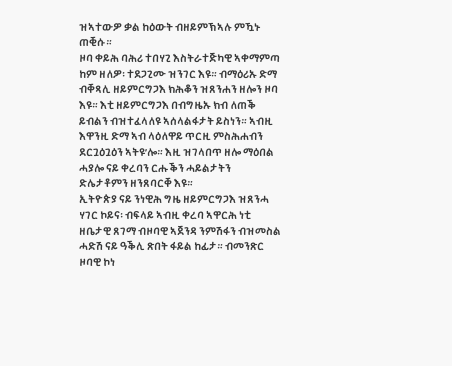ዝኣተውዎ ቃል ከዕውት ብዘይምኽኣሉ ምዃኑ ጠቒሱ።
ዞባ ቀይሕ ባሕሪ ተበሃጊ እስትራተጅካዊ ኣቀማምጣ ከም ዘለዎ፡ ተደጋጊሙ ዝንገር እዩ። ብማዕሪኡ ድማ ብቐጻሊ ዘይምርግጋእ ክሕቆን ዝጸንሐን ዘሎን ዞባ እዩ። እቲ ዘይምርግጋእ በብግዜኡ ክብ ለጠቕ ይብልን ብዝተፈላለዩ ኣሰላልፋታት ይስነን። ኣብዚ እዋንዚ ድማ ኣብ ላዕለዋይ ጥርዚ ምስሕሐብን ደርጓዕጓዕን ኣትዩ’ሎ። እዚ ዝገላበጥ ዘሎ ማዕበል ሓያሎ ናይ ቀረባን ርሑቕን ሓይልታትን ድሌታቶምን ዘንጸባርቐ እዩ።
ኢትዮጵያ ናይ ንነዊሕ ግዜ ዘይምርግጋእ ዝጸንሓ ሃገር ኮይና፡ ብፍላይ ኣብዚ ቀረባ ኣዋርሕ ነቲ ዘቤታዊ ጸገማ ብዞባዊ ኣጀንዳ ንምሽፋን ብዝመስል ሓድሽ ናይ ዓቕሊ ጽበት ፋይል ከፊታ። ብመንጽር ዞባዊ ኮነ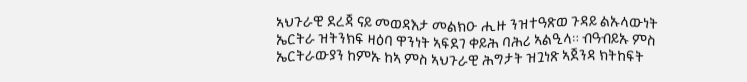ኣህጉራዊ ደረጃ ናይ መወዳእታ መልክዑ ሒዙ ንዝተዓጽወ ጉዳይ ልኡላውነት ኤርትራ ዝትንክፍ ዛዕባ ዋንነት ኣፍደገ ቀይሕ ባሕሪ ኣልዒላ። ብዓብይኡ ምስ ኤርትራውያን ከምኡ ከኣ ምስ ኣህጉራዊ ሕግታት ዝጓነጽ ኣጀንዳ ክትከፍት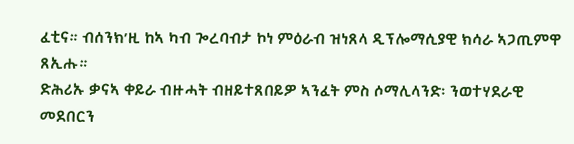ፈቲና። ብሰንክ’ዚ ከኣ ካብ ጐረባብታ ኮነ ምዕራብ ዝነጸላ ዲፕሎማሲያዊ ክሳራ ኣጋጢምዋ ጸኢሑ።
ድሕሪኡ ቃናኣ ቀይራ ብዙሓት ብዘይተጸበይዎ ኣንፈት ምስ ሶማሊላንድ፡ ንወተሃደራዊ መደበርን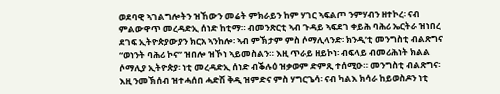ወደባዊ ኣገልግሎትን ዝኸውን መሬት ምክራይን ከም ሃገር ኣፍልጦ ንምሃብን ዘተኮረ፡ ናብ ምልውዋጥ መረዳድኢ ሰነድ ከቲማ። ብመንጽርቲ ኣብ ጉዳይ ኣፍደገ ቀይሕ ባሕሪ ኤርትራ ዝነበረ ደገፍ ኢትዮጵያውያን ክርአ ኣንከሎ፡ ኣብ ምኽታም ምስ ሶማሊላንድ፡ ክንዲ’ቲ መንግስቲ ብልጽግና “ወነንት ባሕሪ ኮና” ዝበሎ ዝኾነ ኣይመስልን። እዚ ጥራይ ዘይኮነ፡ ብፍላይ ብመሪሕነት ክልል ሶማሊያ ኢትዮጵያ፡ ነቲ መረዳድኢ ሰነድ ብቕሉዕ ዝቃወም ድምጺ ተሰሚዑ። መንግስቲ ብልጽግና፡ እዚ ንመኽሰብ ዝተሓሰበ ሓድሽ ቅዲ ዝምድና ምስ ሃግርጌሳ፡ ናብ ካልእ ክሳራ ከይወስዶን ነቲ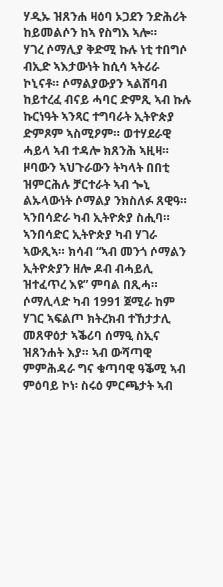ሃዲኡ ዝጸንሐ ዛዕባ ኦጋደን ንድሕሪት ከይመልሶን ከኣ የስግእ ኣሎ።
ሃገረ ሶማሊያ ቅድሚ ኩሉ ነቲ ተበግሶ ብኢድ ኣእታውነት ከሲሳ ኣትሪራ ኮኒናቶ። ሶማልያውያን ኣልሸባብ ከይተረፈ ብናይ ሓባር ድምጺ ኣብ ኩሉ ኩርነዓት ኣንጻር ተግባራት ኢትዮጵያ ድምጾም ኣስሚዖም። ወተሃደራዊ ሓይላ ኣብ ተዳሎ ክጸንሕ ኣዚዛ። ዞባውን ኣህጉራውን ትካላት በበቲ ዝምርሕሉ ቻርተራት ኣብ ጐኒ ልኡላውነት ሶማልያ ንክስለፉ ጸዊዓ። ኣንበሳድራ ካብ ኢትዮጵያ ስሒባ። ኣንበሳድር ኢትዮጵያ ካብ ሃገራ ኣውጺኣ። ክሳብ “ኣብ መንጎ ሶማልን ኢትዮጵያን ዘሎ ዶብ ብሓይሊ ዝተፈጥረ እዩ” ምባል በጺሓ።
ሶማሊላድ ካብ 1991 ጀሚራ ከም ሃገር ኣፍልጦ ክትረክብ ተኸታታሊ መጸዋዕታ ኣቕሪባ ሰማዒ ስኢና ዝጸንሐት እያ። ኣብ ውሻጣዊ ምምሕዳራ ግና ቁጣባዊ ዓቕሚ ኣብ ምዕባይ ኮነ፡ ስሩዕ ምርጫታት ኣብ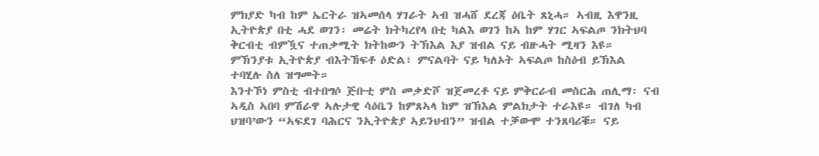ምክያድ ካብ ከም ኤርትራ ዝኣመሰላ ሃገራት ኣብ ዝሓሸ ደረጃ ዕቤት ጸኒሓ። ኣብዚ እዋንዚ ኢትዮጵያ በቲ ሓደ ወገን፡ መሬት ክትካረየላ በቲ ካልእ ወገን ከኣ ከም ሃገር ኣፍልጦ ንክትህባ ቅርብቲ ብምዃና ተጠቃሚት ክትከውን ትኽእል እያ ዝብል ናይ ብዙሓት ሚዛን እዩ። ምኽንያቱ ኢትዮጵያ ብእትኸፍቶ ዕድል፣ ምናልባት ናይ ካለኦት ኣፍልጦ ከስዕብ ይኽእል ተባሂሉ ስለ ዝግመት።
እንተኾነ ምስቲ ብተበግሶ ጅቡቲ ምስ መቃድሾ ዝጀመረቶ ናይ ምቅርራብ መስርሕ ጠሊማ፡ ናብ ኣዲስ ኣበባ ምሽራዋ ኣሉታዊ ሳዕቤን ከምጸኣላ ከም ዝኽእል ምልክታት ተራእዩ። ብገለ ካብ ህዝባ’ውን “ኣፍደገ ባሕርና ንኢትዮጵያ ኣይንህብን” ዝብል ተቓውሞ ተንጸባሪቑ። ናይ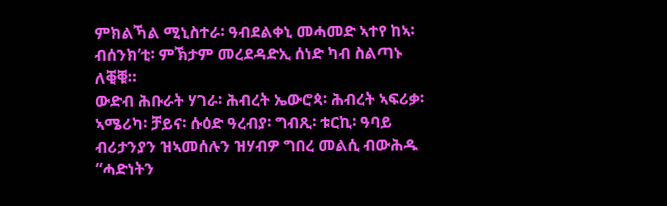ምክልኻል ሚኒስተራ፡ ዓብደልቀኒ መሓመድ ኣተየ ከኣ፡ ብሰንክ’ቲ፡ ምኽታም መረደዳድኢ ሰነድ ካብ ስልጣኑ ለቒቑ።
ውድብ ሕቡራት ሃገራ፡ ሕብረት ኤውሮጳ፡ ሕብረት ኣፍሪቃ፡ ኣሜሪካ፡ ቻይና፡ ሱዕድ ዓረብያ፡ ግብጺ፡ ቱርኪ፡ ዓባይ ብሪታንያን ዝኣመሰሉን ዝሃብዎ ግበረ መልሲ ብውሕዱ “ሓድነትን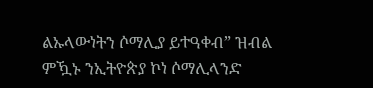ልኡላውነትን ሶማሊያ ይተዓቀብ” ዝብል ምዃኑ ንኢትዮጵያ ኮነ ሶማሊላንድ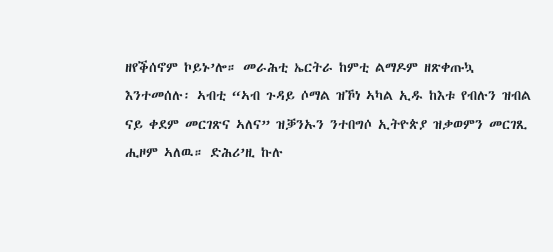ዘየቕሰኖም ኮይኑ’ሎ። መራሕቲ ኤርትራ ከምቲ ልማዶም ዘጽቀጡኳ እንተመሰሉ፡ ኣብቲ “ኣብ ጉዳይ ሶማል ዝኾነ ኣካል ኢዱ ከእቱ የብሉን ዝብል ናይ ቀደም መርገጽና ኣለና” ዝቓንኡን ንተበግሶ ኢትዮጵያ ዝቃወምን መርገጺ ሒዞም ኣለዉ። ድሕሪ’ዚ ኩሉ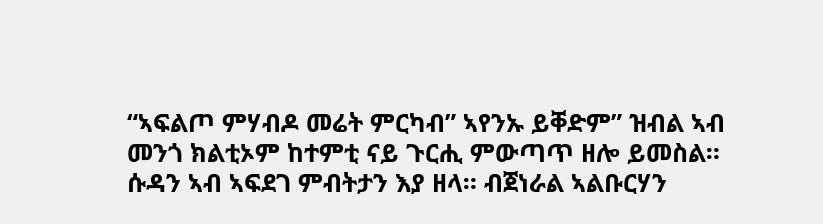“ኣፍልጦ ምሃብዶ መሬት ምርካብ” ኣየንኡ ይቐድም” ዝብል ኣብ መንጎ ክልቲኦም ከተምቲ ናይ ጉርሒ ምውጣጥ ዘሎ ይመስል።
ሱዳን ኣብ ኣፍደገ ምብትታን እያ ዘላ። ብጀነራል ኣልቡርሃን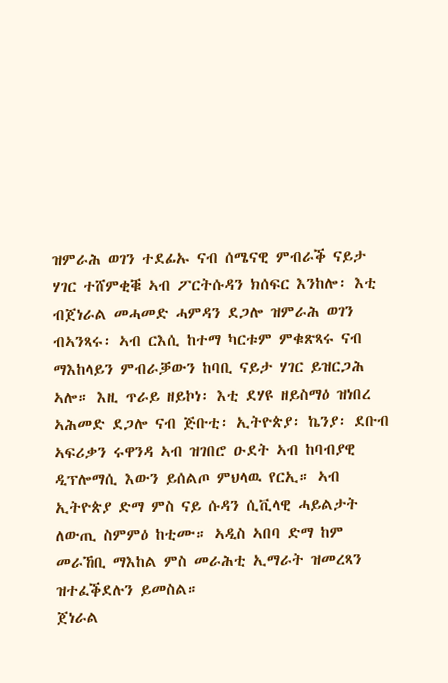ዝምራሕ ወገን ተደፊኡ ናብ ሰሜናዊ ምብራቕ ናይታ ሃገር ተሸምቂቑ ኣብ ፖርትሱዳን ክሰፍር እንከሎ፡ እቲ ብጀነራል መሓመድ ሓምዳን ደጋሎ ዝምራሕ ወገን ብኣንጻሩ፡ ኣብ ርእሲ ከተማ ካርቱም ምቁጽጻሩ ናብ ማእከላይን ምብራቓውን ከባቢ ናይታ ሃገር ይዝርጋሕ ኣሎ። እዚ ጥራይ ዘይኮነ፡ እቲ ደሃዩ ዘይስማዕ ዝነበረ ኣሕመድ ደጋሎ ናብ ጅቡቲ፡ ኢትዮጵያ፡ ኬንያ፡ ደቡብ ኣፍሪቃን ሩዋንዳ ኣብ ዝገበሮ ዑደት ኣብ ከባብያዊ ዲፕሎማሲ እውን ይሰልጦ ምህላዉ የርኢ። ኣብ ኢትዮጵያ ድማ ምስ ናይ ሱዳን ሲቪላዊ ሓይልታት ለውጢ ስምምዕ ከቲሙ። ኣዲስ ኣበባ ድማ ከም መራኸቢ ማእከል ምስ መራሕቲ ኢማራት ዝመረጻን ዝተፈቕደሉን ይመስል።
ጀነራል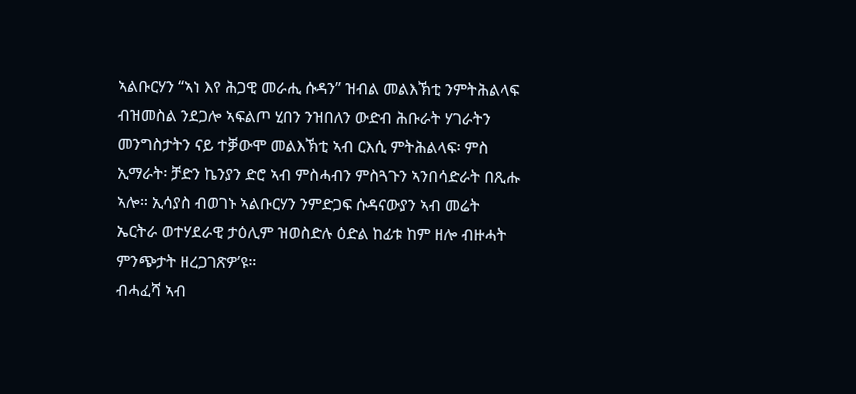ኣልቡርሃን “ኣነ እየ ሕጋዊ መራሒ ሱዳን” ዝብል መልእኽቲ ንምትሕልላፍ ብዝመስል ንደጋሎ ኣፍልጦ ሂበን ንዝበለን ውድብ ሕቡራት ሃገራትን መንግስታትን ናይ ተቓውሞ መልእኽቲ ኣብ ርእሲ ምትሕልላፍ፡ ምስ ኢማራት፡ ቻድን ኬንያን ድሮ ኣብ ምስሓብን ምስጓጉን ኣንበሳድራት በጺሑ ኣሎ። ኢሳያስ ብወገኑ ኣልቡርሃን ንምድጋፍ ሱዳናውያን ኣብ መሬት ኤርትራ ወተሃደራዊ ታዕሊም ዝወስድሉ ዕድል ከፊቱ ከም ዘሎ ብዙሓት ምንጭታት ዘረጋገጽዎ’ዩ።
ብሓፈሻ ኣብ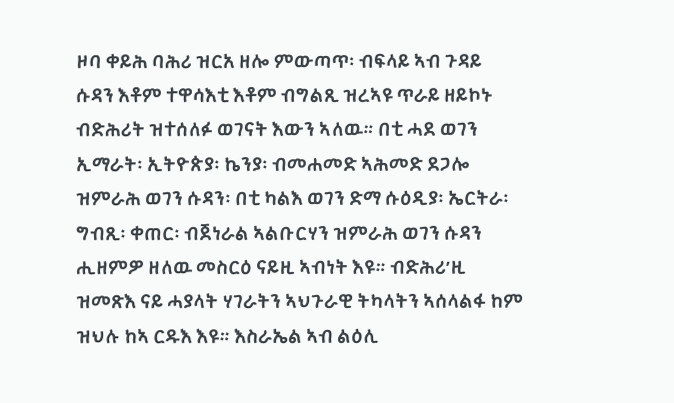ዞባ ቀይሕ ባሕሪ ዝርአ ዘሎ ምውጣጥ፡ ብፍላይ ኣብ ጉዳይ ሱዳን እቶም ተዋሳእቲ እቶም ብግልጺ ዝረኣዩ ጥራይ ዘይኮኑ ብድሕሪት ዝተሰለፉ ወገናት እውን ኣለዉ። በቲ ሓደ ወገን ኢማራት፡ ኢትዮጵያ፡ ኬንያ፡ ብመሐመድ ኣሕመድ ደጋሎ ዝምራሕ ወገን ሱዳን፡ በቲ ካልእ ወገን ድማ ሱዕዲያ፡ ኤርትራ፡ ግብጺ፡ ቀጠር፡ ብጀነራል ኣልቡርሃን ዝምራሕ ወገን ሱዳን ሒዘምዎ ዘለዉ መስርዕ ናይዚ ኣብነት እዩ። ብድሕሪ’ዚ ዝመጽእ ናይ ሓያላት ሃገራትን ኣህጉራዊ ትካላትን ኣሰላልፋ ከም ዝህሉ ከኣ ርዱእ እዩ። እስራኤል ኣብ ልዕሊ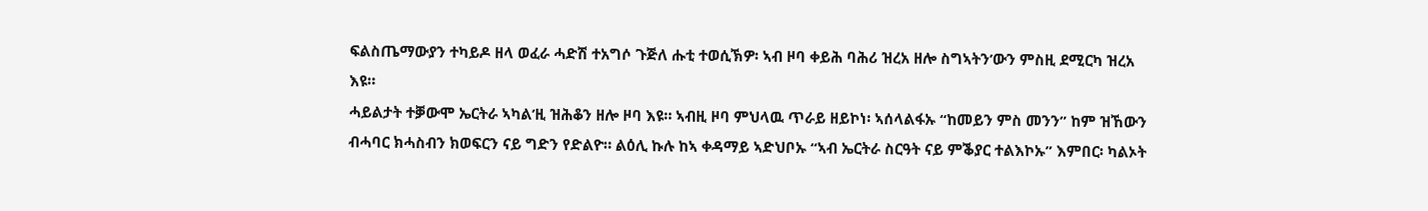ፍልስጤማውያን ተካይዶ ዘላ ወፈራ ሓድሽ ተአግሶ ጉጅለ ሑቲ ተወሲኽዎ፡ ኣብ ዞባ ቀይሕ ባሕሪ ዝረአ ዘሎ ስግኣትን’ውን ምስዚ ደሚርካ ዝረአ እዩ።
ሓይልታት ተቓውሞ ኤርትራ ኣካል’ዚ ዝሕቆን ዘሎ ዞባ እዩ። ኣብዚ ዞባ ምህላዉ ጥራይ ዘይኮነ፡ ኣሰላልፋኡ “ከመይን ምስ መንን” ከም ዝኸውን ብሓባር ክሓስብን ክወፍርን ናይ ግድን የድልዮ። ልዕሊ ኩሉ ከኣ ቀዳማይ ኣድህቦኡ “ኣብ ኤርትራ ስርዓት ናይ ምቕያር ተልእኮኡ” እምበር፡ ካልኦት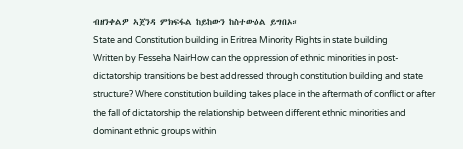ብዘንቀልዎ ኣጀንዳ ምክፍፋል ከይከውን ከስተውዕል ይግበኦ።
State and Constitution building in Eritrea Minority Rights in state building
Written by Fesseha NairHow can the oppression of ethnic minorities in post-dictatorship transitions be best addressed through constitution building and state structure? Where constitution building takes place in the aftermath of conflict or after the fall of dictatorship the relationship between different ethnic minorities and dominant ethnic groups within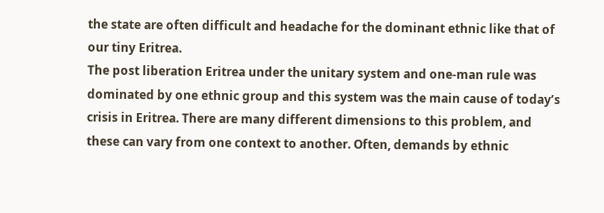the state are often difficult and headache for the dominant ethnic like that of our tiny Eritrea.
The post liberation Eritrea under the unitary system and one-man rule was dominated by one ethnic group and this system was the main cause of today’s crisis in Eritrea. There are many different dimensions to this problem, and these can vary from one context to another. Often, demands by ethnic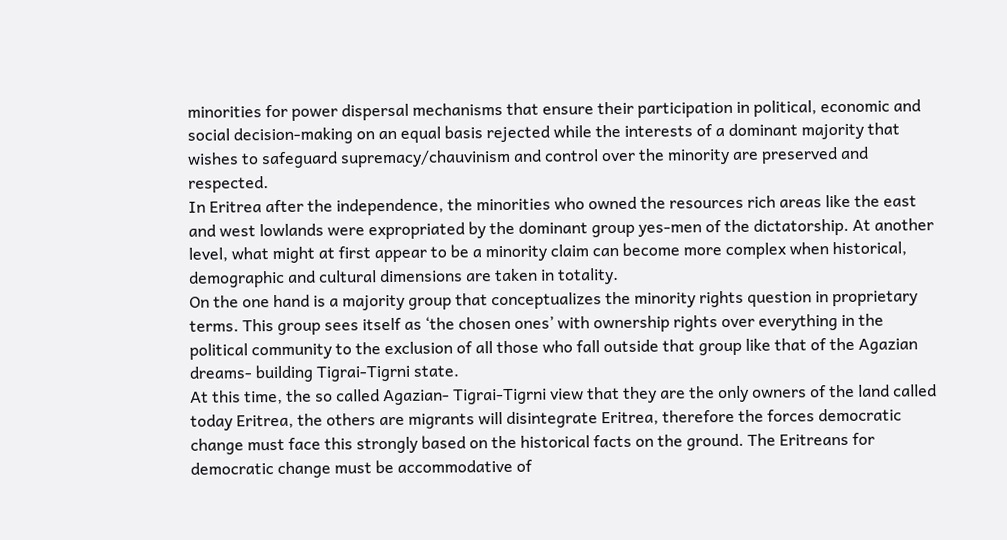minorities for power dispersal mechanisms that ensure their participation in political, economic and social decision-making on an equal basis rejected while the interests of a dominant majority that wishes to safeguard supremacy/chauvinism and control over the minority are preserved and respected.
In Eritrea after the independence, the minorities who owned the resources rich areas like the east and west lowlands were expropriated by the dominant group yes-men of the dictatorship. At another level, what might at first appear to be a minority claim can become more complex when historical, demographic and cultural dimensions are taken in totality.
On the one hand is a majority group that conceptualizes the minority rights question in proprietary terms. This group sees itself as ‘the chosen ones’ with ownership rights over everything in the political community to the exclusion of all those who fall outside that group like that of the Agazian dreams- building Tigrai-Tigrni state.
At this time, the so called Agazian- Tigrai-Tigrni view that they are the only owners of the land called today Eritrea, the others are migrants will disintegrate Eritrea, therefore the forces democratic change must face this strongly based on the historical facts on the ground. The Eritreans for democratic change must be accommodative of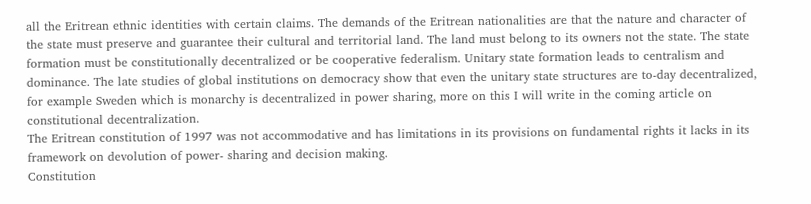all the Eritrean ethnic identities with certain claims. The demands of the Eritrean nationalities are that the nature and character of the state must preserve and guarantee their cultural and territorial land. The land must belong to its owners not the state. The state formation must be constitutionally decentralized or be cooperative federalism. Unitary state formation leads to centralism and dominance. The late studies of global institutions on democracy show that even the unitary state structures are to-day decentralized, for example Sweden which is monarchy is decentralized in power sharing, more on this I will write in the coming article on constitutional decentralization.
The Eritrean constitution of 1997 was not accommodative and has limitations in its provisions on fundamental rights it lacks in its framework on devolution of power- sharing and decision making.
Constitution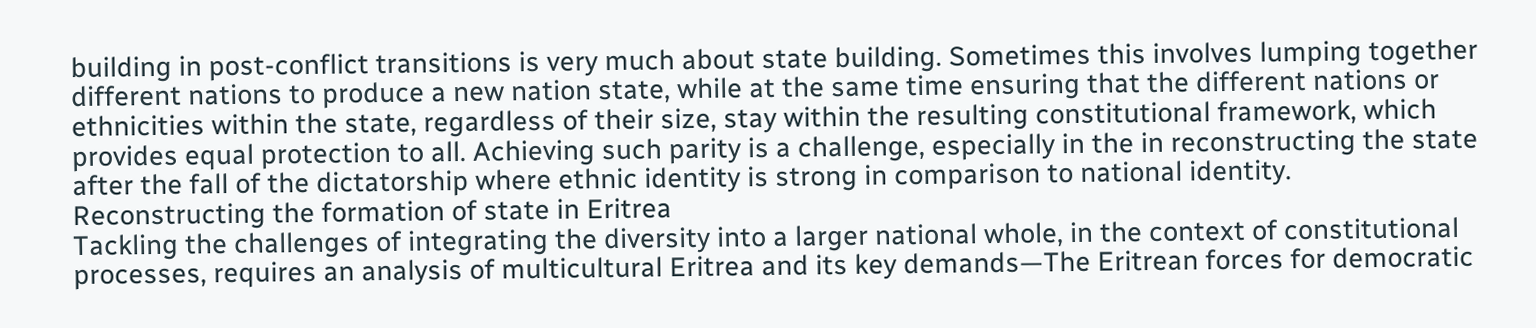building in post-conflict transitions is very much about state building. Sometimes this involves lumping together different nations to produce a new nation state, while at the same time ensuring that the different nations or ethnicities within the state, regardless of their size, stay within the resulting constitutional framework, which provides equal protection to all. Achieving such parity is a challenge, especially in the in reconstructing the state after the fall of the dictatorship where ethnic identity is strong in comparison to national identity.
Reconstructing the formation of state in Eritrea
Tackling the challenges of integrating the diversity into a larger national whole, in the context of constitutional processes, requires an analysis of multicultural Eritrea and its key demands—The Eritrean forces for democratic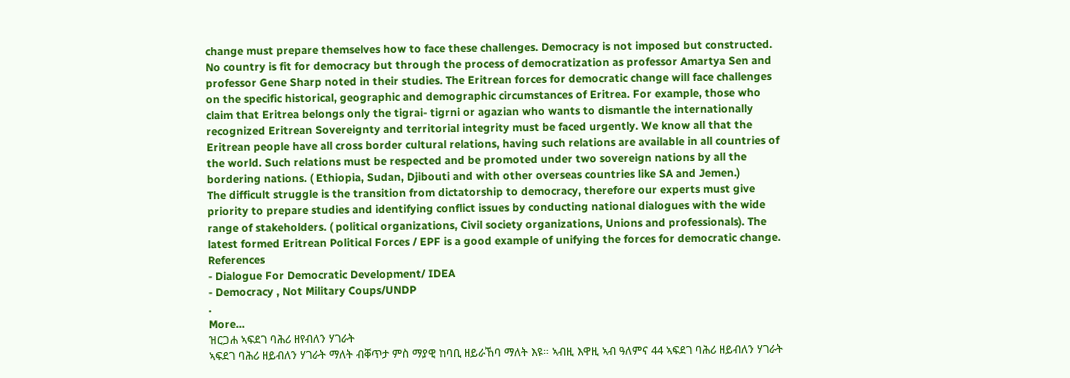change must prepare themselves how to face these challenges. Democracy is not imposed but constructed. No country is fit for democracy but through the process of democratization as professor Amartya Sen and professor Gene Sharp noted in their studies. The Eritrean forces for democratic change will face challenges on the specific historical, geographic and demographic circumstances of Eritrea. For example, those who claim that Eritrea belongs only the tigrai- tigrni or agazian who wants to dismantle the internationally recognized Eritrean Sovereignty and territorial integrity must be faced urgently. We know all that the Eritrean people have all cross border cultural relations, having such relations are available in all countries of the world. Such relations must be respected and be promoted under two sovereign nations by all the bordering nations. ( Ethiopia, Sudan, Djibouti and with other overseas countries like SA and Jemen.)
The difficult struggle is the transition from dictatorship to democracy, therefore our experts must give priority to prepare studies and identifying conflict issues by conducting national dialogues with the wide range of stakeholders. ( political organizations, Civil society organizations, Unions and professionals). The latest formed Eritrean Political Forces / EPF is a good example of unifying the forces for democratic change.
References
- Dialogue For Democratic Development/ IDEA
- Democracy , Not Military Coups/UNDP
.
More...
ዝርጋሐ ኣፍደገ ባሕሪ ዘየብለን ሃገራት
ኣፍደገ ባሕሪ ዘይብለን ሃገራት ማለት ብቐጥታ ምስ ማያዊ ከባቢ ዘይራኸባ ማለት እዩ። ኣብዚ እዋዚ ኣብ ዓለምና 44 ኣፍደገ ባሕሪ ዘይብለን ሃገራት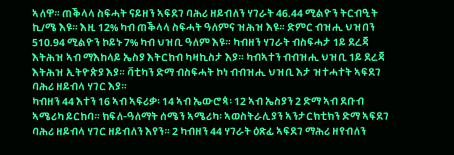ኣለዋ። ጠቕላላ ስፍሓት ናይዘን ኣፍደገ ባሕሪ ዘይብለን ሃገራት 46.44 ሚልዮን ትርብዒት ኪ/ሜ እዩ። እዚ 12% ካብ ጠቕላላ ስፍሓት ዓለምና ዝሕዝ እዩ። ድምር ብዝሒ ህዝበን 510.94 ሚልዮን ኮይኑ 7% ካብ ህዝቢ ዓለም እዩ። ካብዘን ሃገራት ብስፍሓታ 1ይ ደረጃ እትሕዝ ኣብ ማእከላይ ኤስያ እትርከብ ካዛኪስታ እያ። ካብኣተን ብብዝሒ ህዝቢ 1ይ ደረጃ እትሕዝ ኢትዮጵያ እያ። ቫቲካን ድማ ብስፍሓት ኮነ ብብዝሒ ህዝቢ እታ ዝተሓተት ኣፍደገ ባሕሪ ዘይብላ ሃገር እያ።
ካብዘን 44 እተን 16 ኣብ ኣፍሪቃ፡ 14 ኣብ ኤውሮጳ፡ 12 ኣብ ኤስያን 2 ድማ ኣብ ደቡብ ኣሜሪካ ይርከባ። ክፍለ-ዓለማት ሰሜን ኣሜሪካ፡ ኣወስትራሊያን ኣንታርክቲክን ድማ ኣፍደገ ባሕሪ ዘይብላ ሃገር ዘይብለን እየን። 2 ካብዘን 44 ሃገራት ዕጽፊ ኣፍደገ ማሕሪ ዘየብለን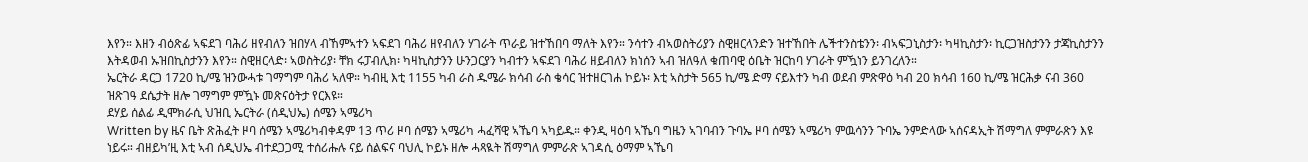እየን። እዘን ብዕጽፊ ኣፍደገ ባሕሪ ዘየብለን ዝበሃላ ብኸምኣተን ኣፍደገ ባሕሪ ዘየብለን ሃገራት ጥራይ ዝተኸበባ ማለት እየን። ንሳተን ብኣወስትሪያን ስዊዘርላንድን ዝተኸበት ሌችተንስቴንን፡ ብኣፍጋኒስታን፡ ካዛኪስታን፡ ኪርጋዝስታንን ታጃኪስታንን እትዳወብ ኡዝበኪስታንን እየን። ስዊዘርላድ፡ ኣወስትሪያ፡ ቸክ ሩፓብሊክ፡ ካዛኪስታንን ሁንጋርያን ካብተን ኣፍደገ ባሕሪ ዘይብለን ክነሰን ኣብ ዝለዓለ ቁጠባዊ ዕቤት ዝርከባ ሃገራት ምዃነን ይንገረለን።
ኤርትራ ዳርጋ 1720 ኪ/ሜ ዝንውሓቱ ገማግም ባሕሪ ኣለዋ። ካብዚ እቲ 1155 ካብ ራስ ዱሜራ ክሳብ ራስ ቄሳር ዝተዘርገሐ ኮይኑ፡ እቲ ኣስታት 565 ኪ/ሜ ድማ ናይእተን ካብ ወደብ ምጽዋዕ ካብ 20 ክሳብ 160 ኪ/ሜ ዝርሕቃ ናብ 360 ዝጽገዓ ደሴታት ዘሎ ገማግም ምዃኑ መጽናዕትታ የርእዩ።
ደሃይ ሰልፊ ዲሞክራሲ ህዝቢ ኤርትራ (ሰዲህኤ) ሰሜን ኣሜሪካ
Written by ዜና ቤት ጽሕፈት ዞባ ሰሜን ኣሜሪካብቀዳም 13 ጥሪ ዞባ ሰሜን ኣሜሪካ ሓፈሻዊ ኣኼባ ኣካይዱ። ቀንዲ ዛዕባ ኣኼባ ግዜን ኣገባብን ጉባኤ ዞባ ሰሜን ኣሜሪካ ምዉሳንን ጉባኤ ንምድላው ኣሰናዳኢት ሽማግለ ምምራጽን እዩ ነይሩ። ብዘይካ’ዚ እቲ ኣብ ሰዲህኤ ብተደጋጋሚ ተሰሪሑሉ ናይ ሰልፍና ባህሊ ኮይኑ ዘሎ ሓጻዪት ሽማግለ ምምራጽ ኣገዳሲ ዕማም ኣኼባ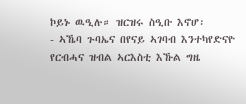ኮይኑ ዉዒሉ። ዝርዝሩ ስዒቡ እኖሆ፡
- ኣኼባ ጉባኤና በየናይ ኣገባብ እንተካየድናዮ የርብሓና ዝብል ኣርእስቲ እኹል ግዜ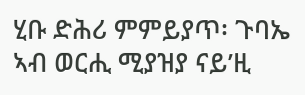ሂቡ ድሕሪ ምምይያጥ፡ ጉባኤ ኣብ ወርሒ ሚያዝያ ናይ’ዚ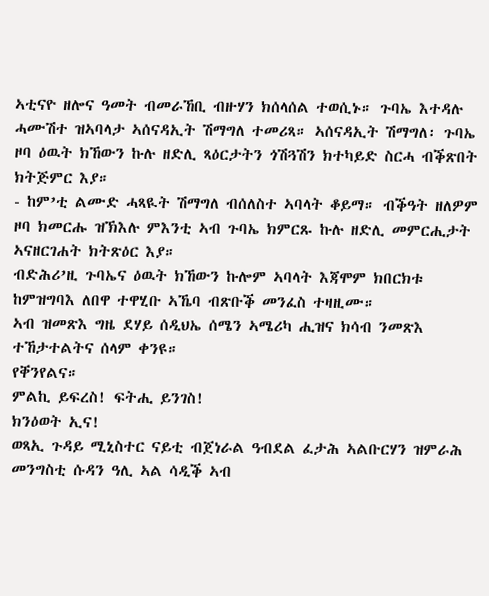ኣቲናዮ ዘሎና ዓመት ብመራኸቢ ብዙሃን ክሰላሰል ተወሲኑ። ጉባኤ እተዳሉ ሓሙሽተ ዝኣባላታ ኣሰናዳኢት ሽማግለ ተመሪጻ። ኣሰናዳኢት ሽማግለ፡ ጉባኤ ዞባ ዕዉት ክኸውን ኩሉ ዘድሊ ጻዕርታትን ጎሽጓሽን ክተካይድ ስርሓ ብቕጽበት ክትጅምር እያ።
- ከም’ቲ ልሙድ ሓጻዪት ሽማግለ ብሰለስተ ኣባላት ቆይማ። ብቕዓት ዘለዎም ዞባ ክመርሑ ዝኽእሉ ምእንቲ ኣብ ጉባኤ ክምርጹ ኩሉ ዘድሊ መምርሒታት ኣናዘርገሐት ክትጽዕር እያ።
ብድሕሪ’ዚ ጉባኤና ዕዉት ክኸውን ኩሎም ኣባላት እጃሞም ክበርክቱ ከምዝግባእ ለበዋ ተዋሂቡ ኣኼባ ብጽቡቕ መንፈስ ተዛዚሙ።
ኣብ ዝመጽእ ግዜ ደሃይ ሰዲህኤ ሰሜን ኣሜሪካ ሒዝና ክሳብ ንመጽእ ተኸታተልትና ሰላም ቀንዩ።
የቐንየልና።
ምልኪ ይፍረስ! ፍትሒ ይንገስ!
ክንዕወት ኢና!
ወጻኢ ጉዳይ ሚኒስተር ናይቲ ብጀነራል ዓብደል ፈታሕ ኣልቡርሃን ዝምራሕ መንግስቲ ሱዳን ዓሊ ኣል ሳዲቕ ኣብ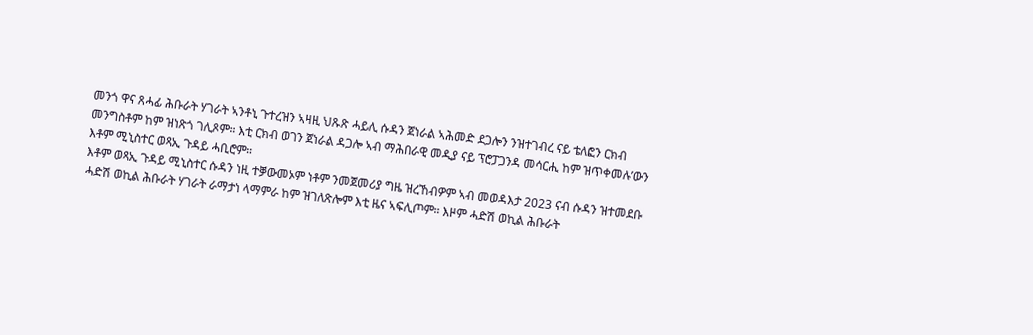መንጎ ዋና ጸሓፊ ሕቡራት ሃገራት ኣንቶኒ ጉተረዝን ኣዛዚ ህጹጽ ሓይሊ ሱዳን ጀነራል ኣሕመድ ደጋሎን ንዝተገብረ ናይ ቴለፎን ርክብ መንግስቶም ከም ዝነጽጎ ገሊጾም። እቲ ርክብ ወገን ጀነራል ዳጋሎ ኣብ ማሕበራዊ መዲያ ናይ ፕሮፓጋንዳ መሳርሒ ከም ዝጥቀመሉ’ውን እቶም ሚኒስተር ወጻኢ ጉዳይ ሓቢሮም።
እቶም ወጻኢ ጉዳይ ሚኒስተር ሱዳን ነዚ ተቓውመኦም ነቶም ንመጀመሪያ ግዜ ዝረኸብዎም ኣብ መወዳእታ 2023 ናብ ሱዳን ዝተመደቡ ሓድሽ ወኪል ሕቡራት ሃገራት ራማታነ ላማምራ ከም ዝገለጽሎም እቲ ዜና ኣፍሊጦም። እዞም ሓድሽ ወኪል ሕቡራት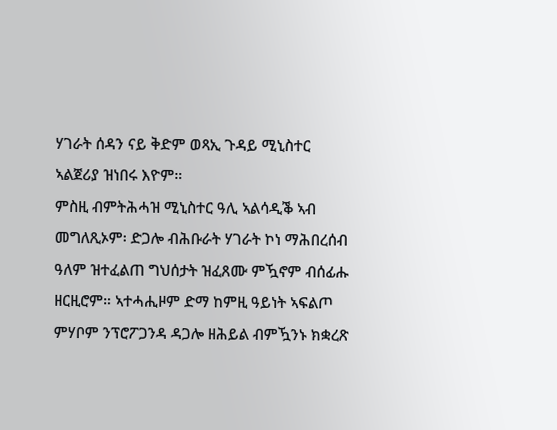ሃገራት ሰዳን ናይ ቅድም ወጻኢ ጉዳይ ሚኒስተር ኣልጀሪያ ዝነበሩ እዮም።
ምስዚ ብምትሕሓዝ ሚኒስተር ዓሊ ኣልሳዲቕ ኣብ መግለጺኦም፡ ድጋሎ ብሕቡራት ሃገራት ኮነ ማሕበረሰብ ዓለም ዝተፈልጠ ግህሰታት ዝፈጸሙ ምዃኖም ብሰፊሑ ዘርዚሮም። ኣተሓሒዞም ድማ ከምዚ ዓይነት ኣፍልጦ ምሃቦም ንፕሮፖጋንዳ ዳጋሎ ዘሕይል ብምዃንኑ ክቋረጽ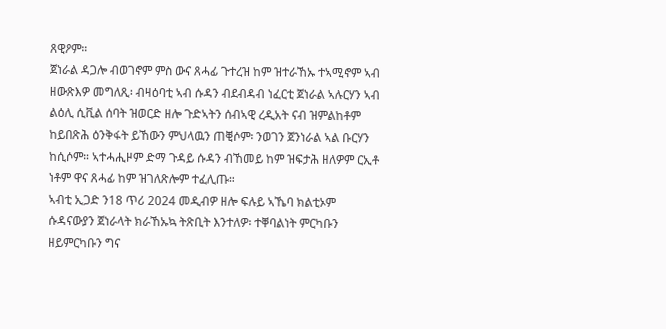ጸዊዖም።
ጀነራል ዳጋሎ ብወገኖም ምስ ውና ጸሓፊ ጉተረዝ ከም ዝተራኸኡ ተኣሚኖም ኣብ ዘውጽእዎ መግለጺ፡ ብዛዕባቲ ኣብ ሱዳን ብደብዳብ ነፈርቲ ጀነራል ኣሉርሃን ኣብ ልዕሊ ሲቪል ሰባት ዝወርድ ዘሎ ጉድኣትን ሰብኣዊ ረዲአት ናብ ዝምልከቶም ከይበጽሕ ዕንቅፋት ይኸውን ምህላዉን ጠቒሶም፡ ንወገን ጀንነራል ኣል ቡርሃን ከሲሶም። ኣተሓሒዞም ድማ ጉዳይ ሱዳን ብኸመይ ከም ዝፍታሕ ዘለዎም ርኢቶ ነቶም ዋና ጸሓፊ ከም ዝገለጽሎም ተፈሊጡ።
ኣብቲ ኢጋድ ን18 ጥሪ 2024 መዲብዎ ዘሎ ፍሉይ ኣኼባ ክልቲኦም ሱዳናውያን ጀነራላት ክራኸኡኳ ትጽቢት እንተለዎ፡ ተቐባልነት ምርካቡን ዘይምርካቡን ግና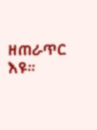ዘጠራጥር እዩ።